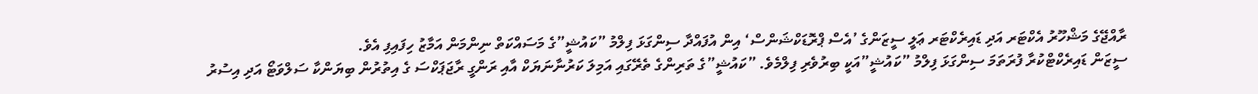ރާއްޖޭގެ މަޝްހޫރު އެކްޓަރ އަދި ޑައިރެކްޓަރ ޢަލީ ސީޒަންގެ ’އެސް ޕްރޮޑަކްޝަންސް‘ އިން އުފައްދާ ސިންގަޅަ ފިލްމު ”ކައުޝީ”ގެ މަސައްކަތް ނިންމަން އަމާޒު ހިފައިފި އެވެ.
ސީޒަން ޑައިރެކްޓްކުރާ ފުރަތަމަ ސިންގަޅަ ފިލްމު ”ކައުޝީ”އަކީ ބިރުވެރި ފިލްމެވެ. ”ކައުޝީ”ގެ ތަރިންގެ ތެރޭގައި އަމިލަ ކަރުނާނަޔަކް އާއި ރަންގީ ރާޖަޕަކްސަ ގެ އިތުރުން ބިޔަންކާ ސަލްވަޓޯ އަދި އިސުރު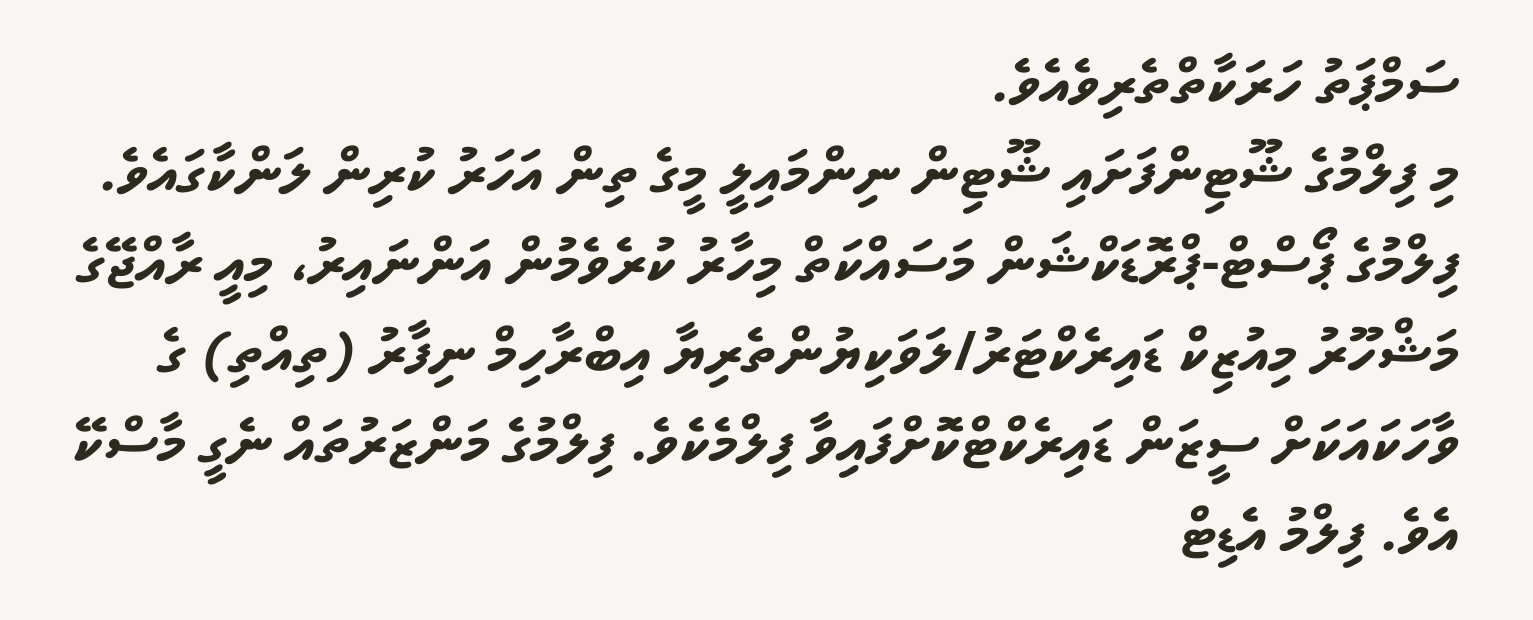ސަމްޕަތު ހަރަކާތްތެރިވެއެވެ.
މި ފިލްމުގެ ޝޫޓިންފަށައި ޝޫޓިން ނިންމައިލީ މީގެ ތިން އަހަރު ކުރިން ލަންކާގައެވެ. ފިލްމުގެ ޕޯސްޓް-ޕްރޮޑަކްޝަން މަސައްކަތް މިހާރު ކުރެވެމުން އަންނައިރު، މިއީ ރާއްޖޭގެ މަޝްހޫރު މިއުޒިކް ޑައިރެކްޓަރު/ލަވަކިޔުންތެރިޔާ އިބްރާހިމް ނިފާރު (ތިއްތި) ގެ ވާހަކައަކަށް ސީޒަން ޑައިރެކްޓްކޮށްފައިވާ ފިލްމެކެވެ. ފިލްމުގެ މަންޒަރުތައް ނެގީ މާސްކޭ އެވެ. ފިލްމު އެޑިޓް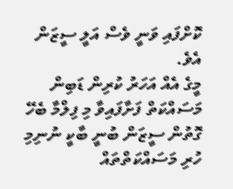ކޮށްފައި ވަނީ ވެސް އަލީ ސީޒަން އެވެ.
މީގެ އެއް އަހަރު ކުރިން ޑަބިން މަސައްކަތް ފަށާފައިވާ މި ފިލްމާ ބެހޭ ގޮތުން ސީޒަން ބުނީ ބާކީ ނުނިމި ހުރި މަސައްކަތްތައް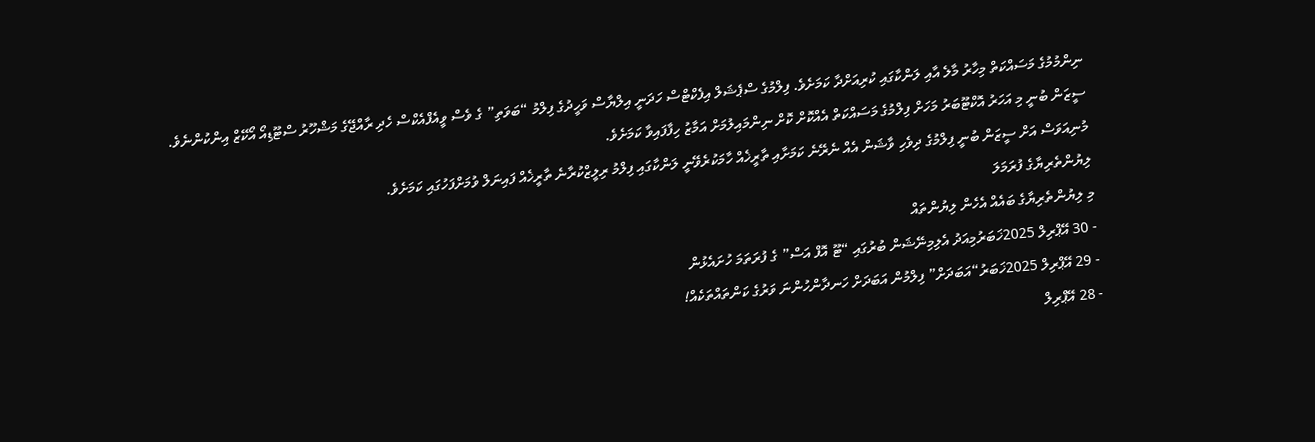ނިންމުމުގެ މަސައްކަތް މިހާރު މާލެ އާއި ލަންކާގައި ކުރިއަށްދާ ކަމަށެވެ. ފިލްމުގެ ސްޕެޝަލް އިފެކްޓްސް ހަދަނީ އިލްޔާސް ވަހީދުގެ ފިލްމު “ބަވަތި” ގެ ވެސް ވީއެފްއެކްސް ހެދި ރާއްޖޭގެ މަޝްހޫރު ސްޓޫޑިއޯ އޯކޭޒް އިންކުންނެވެ.
ސީޒަން ބުނީ މި އަހަރު އޮކްޓޫބަރު މަހަށް ފިލްމުގެ މަސައްކަތް އެއްކޮށް ކޮށް ނިންމައިލުމަށް އަމާޒު ހިފާފައިވާ ކަމަށެވެ.
މުނިއަވަސް އަށް ސީޒަން ބުނީ ފިލްމުގެ ދިވެހި ވާޝަން އެއް ނެރޭނެ ކަމަށާއި ތާރީޚެއް ހާމަކުރެވޭނީ ލަންކާގައި ފިލްމު ރިލީޒްކުރާނެ ތާރީޚެއް ފައިނަލް ވުމަށްފަހުގައި ކަމަށެވެ.
ލިޔުންތެރިޔާގެ ފުރަމަލަ
މި ލިޔުންތެރިޔާގެ ބައެއް އެހެން ލިޔުންތައް
- 30 އޭޕްރިލް 2025ޚަބަރުމިއަދު އެލިމިނޭޝަން ބުރުގައި “ޓޫ އޮފް އަސް” ގެ ފުރަތަމަ ހުށައެޅުން
- 29 އޭޕްރިލް 2025ޚަބަރު“އަބަދަށް” ފިލްމުން އަބަދަށް ހަނދާންހުންނަ ވަރުގެ ކަންތައްތަކެއް!
- 28 އޭޕްރިލް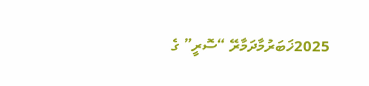2025ޚަބަރުމާދަމާރޭ “ސޮރީ” ގެ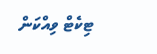ޓިކެޓް ވިއްކަން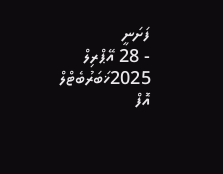ފަށަނީ
- 28 އޭޕްރިލް 2025ޚަބަރުބެޓްލް އޮފް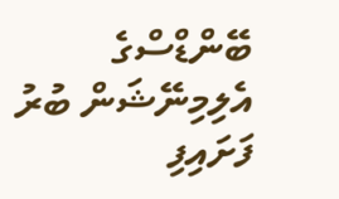ބޭންޑްސްގެ އެލިމިނޭޝަން ބުރު ފަށައިފި